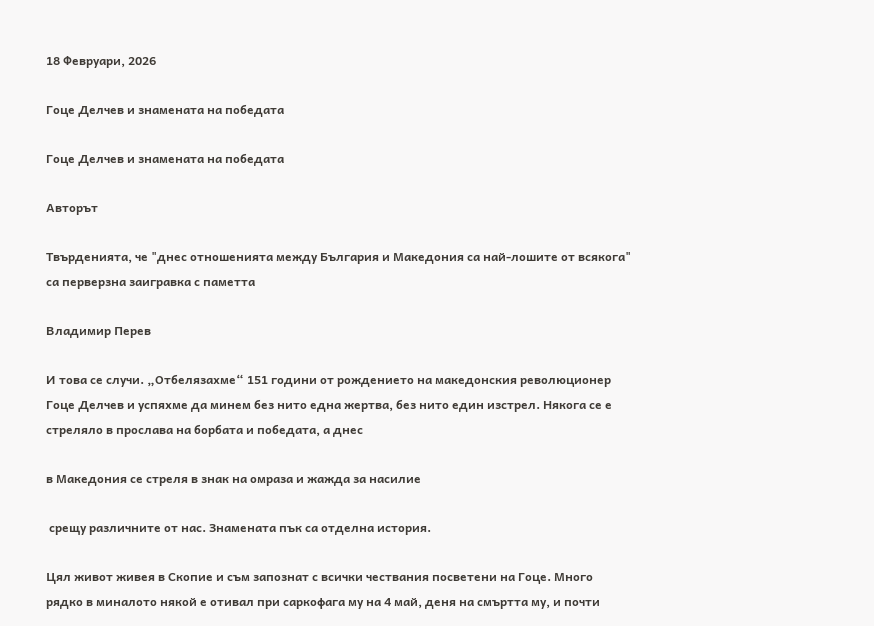18 Февруари, 2026

Гоце Делчев и знамената на победата

Гоце Делчев и знамената на победата

Авторът

Твърденията, че "днес отношенията между България и Македония са най-лошите от всякога" са перверзна заигравка с паметта

Владимир Перев

И това се случи. „Отбелязахме“ 151 години от рождението на македонския революционер Гоце Делчев и успяхме да минем без нито една жертва, без нито един изстрел. Някога се е стреляло в прослава на борбата и победата, а днес

в Македония се стреля в знак на омраза и жажда за насилие

 срещу различните от нас. Знамената пък са отделна история.

Цял живот живея в Скопие и съм запознат с всички чествания посветени на Гоце. Много рядко в миналото някой е отивал при саркофага му на 4 май, деня на смъртта му, и почти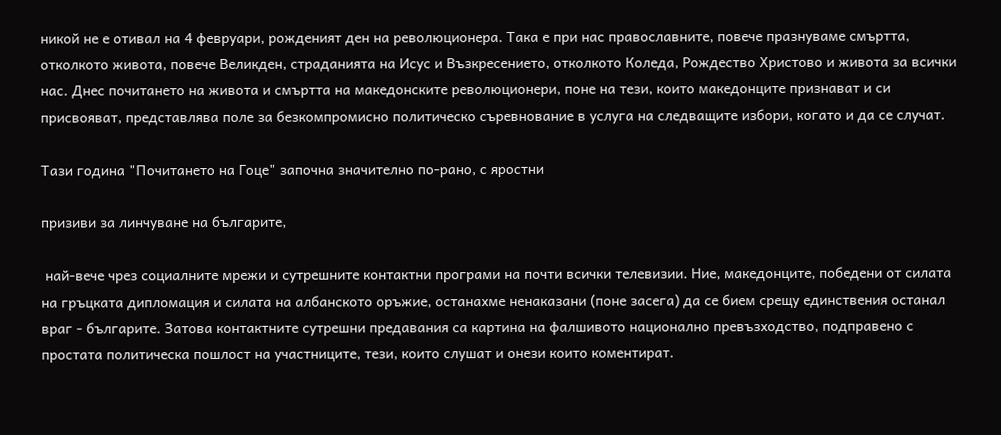никой не е отивал на 4 февруари, рожденият ден на революционера. Така е при нас православните, повече празнуваме смъртта, отколкото живота, повече Великден, страданията на Исус и Възкресението, отколкото Коледа, Рождество Христово и живота за всички нас. Днес почитането на живота и смъртта на македонските революционери, поне на тези, които македонците признават и си присвояват, представлява поле за безкомпромисно политическо съревнование в услуга на следващите избори, когато и да се случат.

Тази година "Почитането на Гоце" започна значително по-рано, с яростни

призиви за линчуване на българите,

 най-вече чрез социалните мрежи и сутрешните контактни програми на почти всички телевизии. Ние, македонците, победени от силата на гръцката дипломация и силата на албанското оръжие, останахме ненаказани (поне засега) да се бием срещу единствения останал враг - българите. Затова контактните сутрешни предавания са картина на фалшивото национално превъзходство, подправено с простата политическа пошлост на участниците, тези, които слушат и онези които коментират.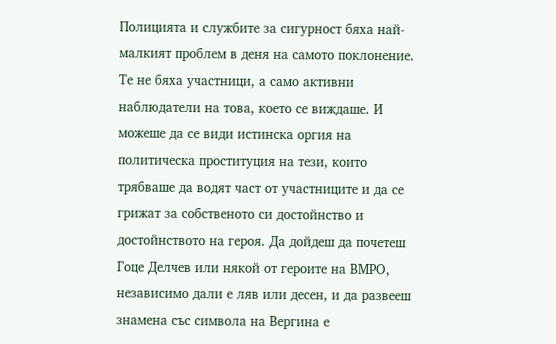Полицията и службите за сигурност бяха най-малкият проблем в деня на самото поклонение. Те не бяха участници, а само активни наблюдатели на това, което се виждаше. И можеше да се види истинска оргия на политическа проституция на тези, които трябваше да водят част от участниците и да се грижат за собственото си достойнство и достойнството на героя. Да дойдеш да почетеш Гоце Делчев или някой от героите на ВМРО, независимо дали е ляв или десен, и да развееш знамена със символа на Вергина е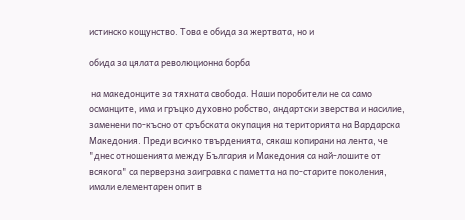истинско кощунство. Това е обида за жертвата, но и

обида за цялата революционна борба

 на македонците за тяхната свобода. Наши поробители не са само османците, има и гръцко духовно робство, андартски зверства и насилие, заменени по-късно от сръбската окупация на територията на Вардарска Македония. Преди всичко твърденията, сякаш копирани на лента, че "днес отношенията между България и Македония са най-лошите от всякога" са перверзна заигравка с паметта на по-старите поколения, имали елементарен опит в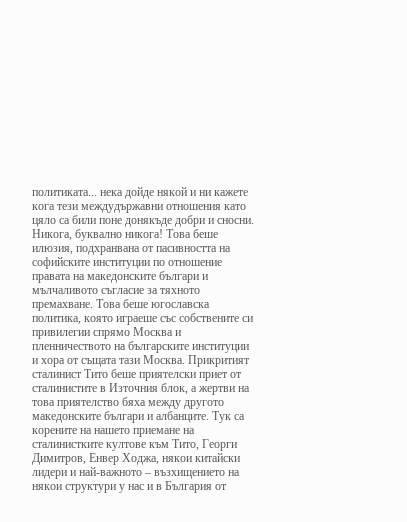политиката... нека дойде някой и ни кажете кога тези междудържавни отношения като цяло са били поне донякъде добри и сносни. Никога, буквално никога! Това беше илюзия, подхранвана от пасивността на софийските институции по отношение правата на македонските българи и мълчаливото съгласие за тяхното премахване. Това беше югославска политика, която играеше със собствените си привилегии спрямо Москва и пленничеството на българските институции и хора от същата тази Москва. Прикритият сталинист Тито беше приятелски приет от сталинистите в Източния блок, а жертви на това приятелство бяха между другото македонските българи и албанците. Тук са корените на нашето приемане на сталинистките култове към Тито, Георги Димитров, Енвер Ходжа, някои китайски лидери и най-важното – възхищението на някои структури у нас и в България от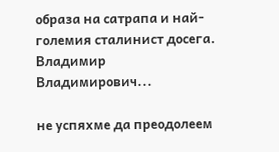образа на сатрапа и най-големия сталинист досега. Владимир Владимирович...

не успяхме да преодолеем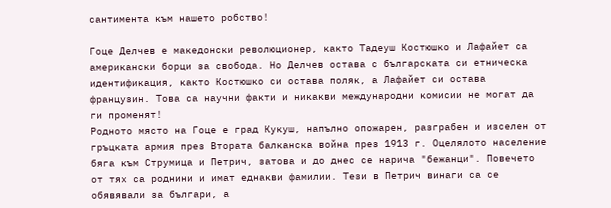сантимента към нашето робство!

Гоце Делчев е македонски революционер, както Тадеуш Костюшко и Лафайет са американски борци за свобода. Но Делчев остава с българската си етническа идентификация, както Костюшко си остава поляк, а Лафайет си остава французин. Това са научни факти и никакви международни комисии не могат да ги променят!
Родното място на Гоце е град Кукуш, напълно опожарен, разграбен и изселен от гръцката армия през Втората балканска война през 1913 г. Оцелялото население бяга към Струмица и Петрич, затова и до днес се нарича "бежанци". Повечето от тях са роднини и имат еднакви фамилии. Тези в Петрич винаги са се обявявали за българи, а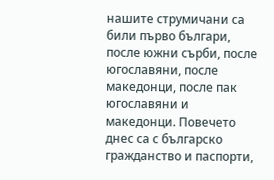нашите струмичани са били първо българи, после южни сърби, после югославяни, после македонци, после пак югославяни и македонци. Повечето днес са с българско гражданство и паспорти,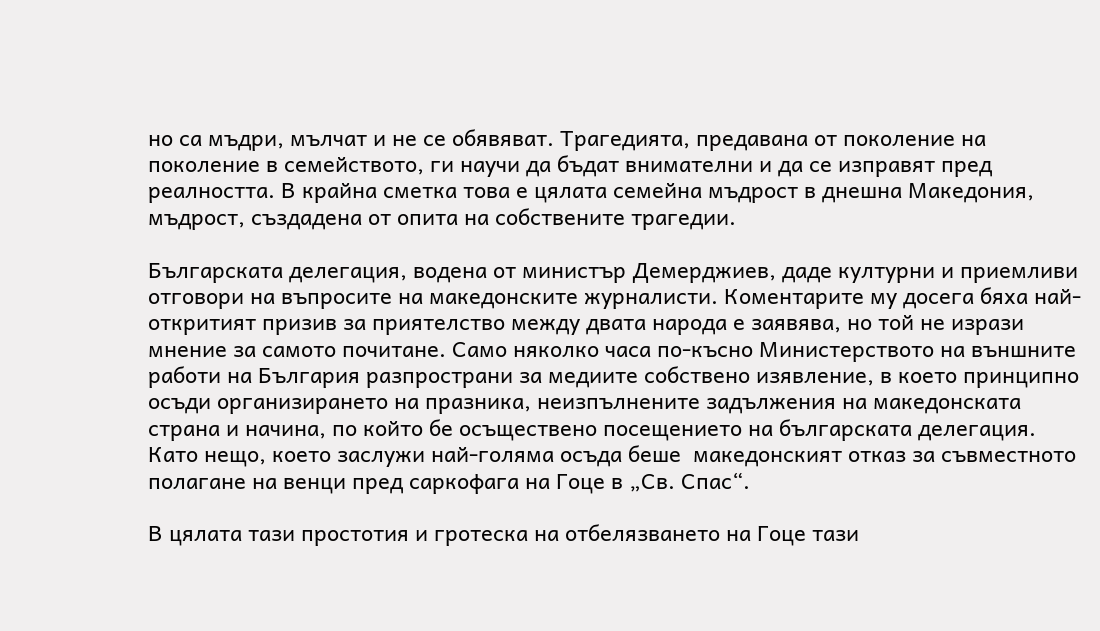но са мъдри, мълчат и не се обявяват. Трагедията, предавана от поколение на поколение в семейството, ги научи да бъдат внимателни и да се изправят пред реалността. В крайна сметка това е цялата семейна мъдрост в днешна Македония, мъдрост, създадена от опита на собствените трагедии.

Българската делегация, водена от министър Демерджиев, даде културни и приемливи отговори на въпросите на македонските журналисти. Коментарите му досега бяха най-откритият призив за приятелство между двата народа е заявява, но той не изрази мнение за самото почитане. Само няколко часа по-късно Министерството на външните работи на България разпространи за медиите собствено изявление, в което принципно осъди организирането на празника, неизпълнените задължения на македонската страна и начина, по който бе осъществено посещението на българската делегация. Като нещо, което заслужи най-голяма осъда беше  македонският отказ за съвместното полагане на венци пред саркофага на Гоце в „Св. Спас“.

В цялата тази простотия и гротеска на отбелязването на Гоце тази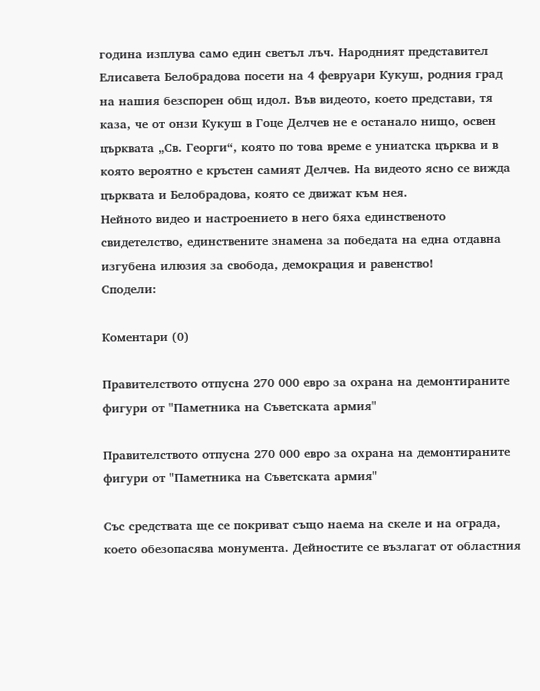година изплува само един светъл лъч. Народният представител Елисавета Белобрадова посети на 4 февруари Кукуш, родния град на нашия безспорен общ идол. Във видеото, което представи, тя каза, че от онзи Кукуш в Гоце Делчев не е останало нищо, освен църквата „Св. Георги“, която по това време е униатска църква и в която вероятно е кръстен самият Делчев. На видеото ясно се вижда църквата и Белобрадова, която се движат към нея.
Нейното видео и настроението в него бяха единственото свидетелство, единствените знамена за победата на една отдавна изгубена илюзия за свобода, демокрация и равенство!
Сподели:

Коментари (0)

Правителството отпусна 270 000 евро за охрана на демонтираните фигури от "Паметника на Съветската армия"

Правителството отпусна 270 000 евро за охрана на демонтираните фигури от "Паметника на Съветската армия"

Със средствата ще се покриват също наема на скеле и на ограда, коeто обезопасява монумента. Дейностите се възлагат от областния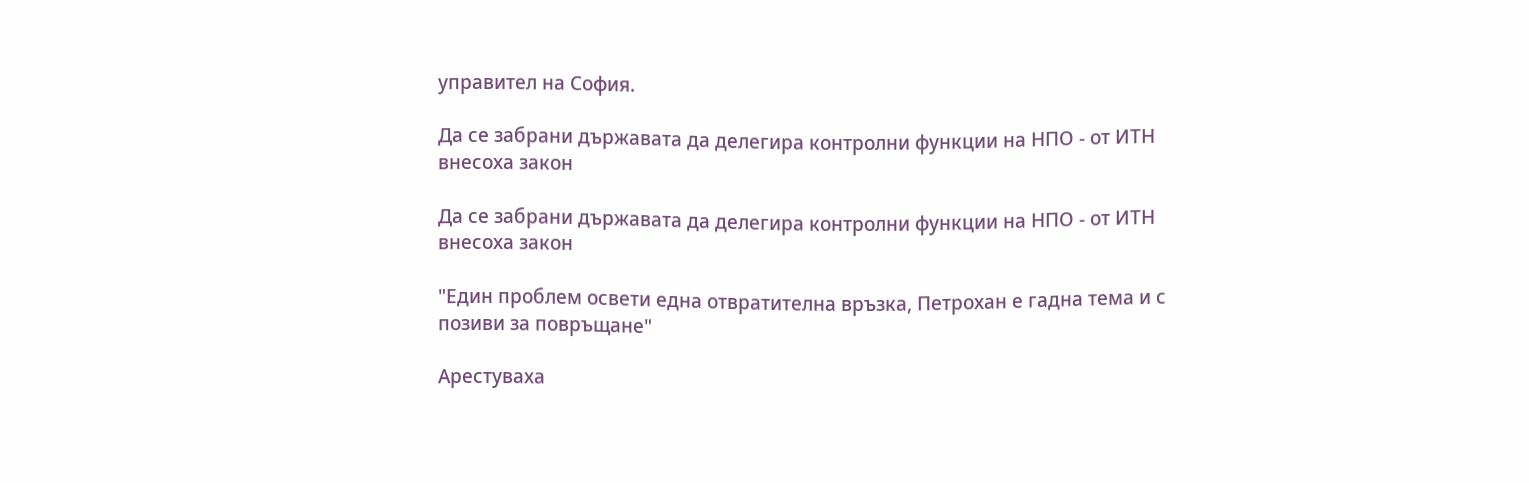управител на София.

Да се забрани държавата да делегира контролни функции на НПО - от ИТН внесоха закон

Да се забрани държавата да делегира контролни функции на НПО - от ИТН внесоха закон

"Един проблем освети една отвратителна връзка, Петрохан е гадна тема и с позиви за повръщане"

Арестуваха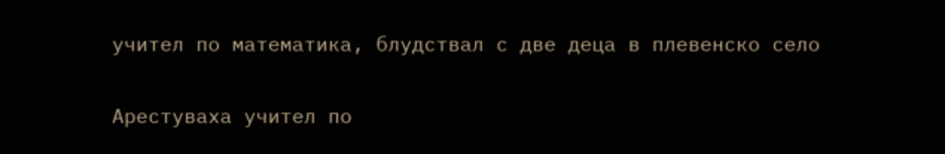учител по математика, блудствал с две деца в плевенско село

Арестуваха учител по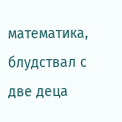математика, блудствал с две деца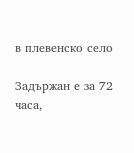в плевенско село

Задържан е за 72 часа,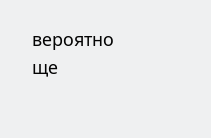вероятно ще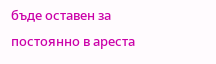бъде оставен за постоянно в ареста